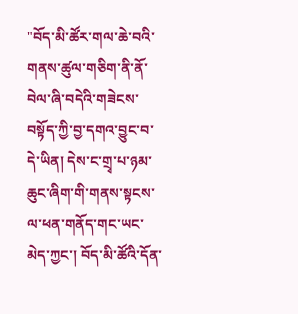"བོད་མི་ཚོར་གལ་ཆེ་བའི་གནས་ཚུལ་གཅིག་ནི་ནོ་བེལ་ཞི་བདེའི་གཟེངས་བསྟོད་ཀྱི་བྱ་དགའ་བྱུང་བ་དེ་ཡིན། དེས་ང་གྲྭ་པ་ཉམ་ཆུང་ཞིག་གི་གནས་སྟངས་ལ་ཕན་གནོད་གང་ཡང་མེད་ཀྱང་། བོད་མི་ཚོའི་དོན་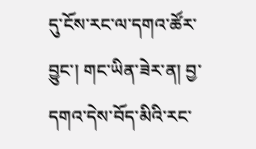དུ་ངོས་རང་ལ་དགའ་ཚོར་བྱུང་། གང་ཡིན་ཟེར་ན། བྱ་དགའ་དེས་བོད་མིའི་རང་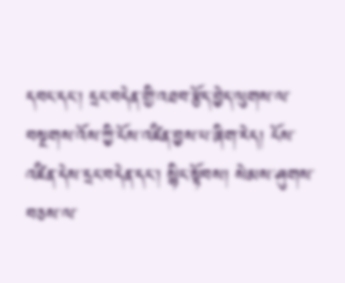དབང་དང་། དྲང་བདེན་གྱི་འཐབ་རྩོད་བྱེད་ལུགས་ལ་བསྔགས་འོས་ཀྱི་ངོས་འཛིན་བྱས་པ་ཞིག་རེད། ངོས་འཛིན་དེས་དྲང་བདེན་དང་། སྙིང་སྟོབས། སེམས་ཤུགས་བཅས་ལ་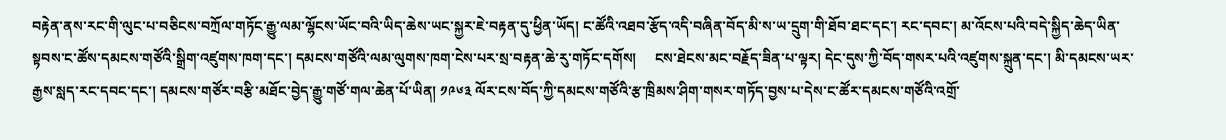བརྟེན་ནས་རང་གི་ལུང་པ་བཅིངས་བཀྲོལ་གཏོང་རྒྱུ་ལམ་ལྷོངས་ཡོང་བའི་ཡིད་ཆེས་ཡང་སྐྱར་ཇེ་བརྟན་དུ་ཕྱིན་ཡོད། ང་ཚོའི་འཐབ་རྩོད་འདི་བཞིན་བོད་མི་ས་ཡ་དྲུག་གི་ཐོབ་ཐང་དང་། རང་དབང་། མ་འོངས་པའི་བདེ་སྐྱིད་ཆེད་ཡིན་སྟབས་ང་ཚོས་དམངས་གཙོའི་སྒྲིག་འཛུགས་ཁག་དང་། དམངས་གཙོའི་ལམ་ལུགས་ཁག་ངེས་པར་སྲ་བརྟན་ཆེ་རུ་གཏོང་དགོས།     ངས་ཐེངས་མང་བརྗོད་ཟིན་པ་ལྟར། དེང་དུས་ཀྱི་བོད་གསར་པའི་འཛུགས་སྐྲུན་དང་། མི་དམངས་ཡར་རྒྱས་སླད་རང་དབང་དང་། དམངས་གཙོར་བརྩི་མཐོང་བྱེད་རྒྱུ་གཙོ་གལ་ཆེན་པོ་ཡིན། ༡༩༦༣ ལོར་ངས་བོད་ཀྱི་དམངས་གཙོའི་རྩ་ཁྲིམས་ཤིག་གསར་གཏོད་བྱས་པ་དེས་ང་ཚོར་དམངས་གཙོའི་འགྲོ་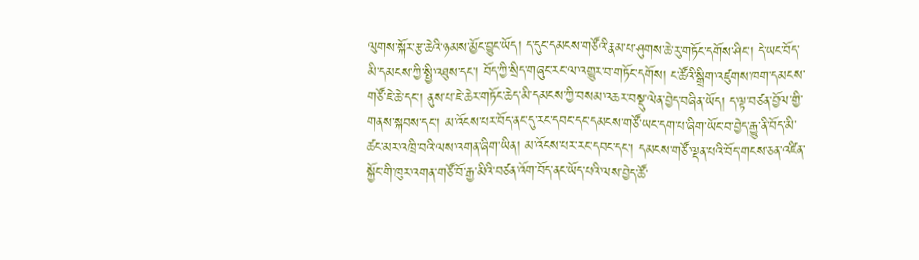ལུགས་སྐོར་རྩ་ཆེའི་ཉམས་མྱོང་བྱུང་ཡོད། ད་དུང་དམངས་གཙོའི་རྣམ་པ་ཤུགས་ཆེ་རུ་གཏོང་དགོས་ཤིང་། དེ་ཡང་བོད་མི་དམངས་ཀྱི་སྤྱི་འཐུས་དང་། བོད་ཀྱི་སྲིད་གཞུང་རང་ལ་འགྱུར་བ་གཏོང་དགོས། ང་ཚོའི་སྒྲིག་འཛུགས་ཁག་དམངས་གཙོ་ཇེ་ཆེ་དང་། ནུས་པ་ཇེ་ཆེར་གཏོང་ཆེད་མི་དམངས་ཀྱི་བསམ་འཆར་བསྡུ་ལེན་བྱེད་བཞིན་ཡོད། ད་ལྟ་བཙན་བྱོལ་གྱི་གནས་སྐབས་དང་། མ་འོངས་པར་བོད་ནང་དུ་རང་དབང་དང་དམངས་གཙོ་ཡང་དག་པ་ཞིག་ཡོང་བ་བྱེད་རྒྱུ་ནི་བོད་མི་ཚང་མར་འཁྲི་བའི་ལས་འགན་ཞིག་ཡིན། མ་འོངས་པར་རང་དབང་དང་། དམངས་གཙོ་ལྡན་པའི་བོད་གངས་ཅན་འཛིན་སྐྱོང་གི་ཁུར་འགན་གཙོ་བོ་རྒྱ་མིའི་བཙན་འོག་བོད་ནང་ཡོད་པའི་ལས་བྱེད་ཚོ་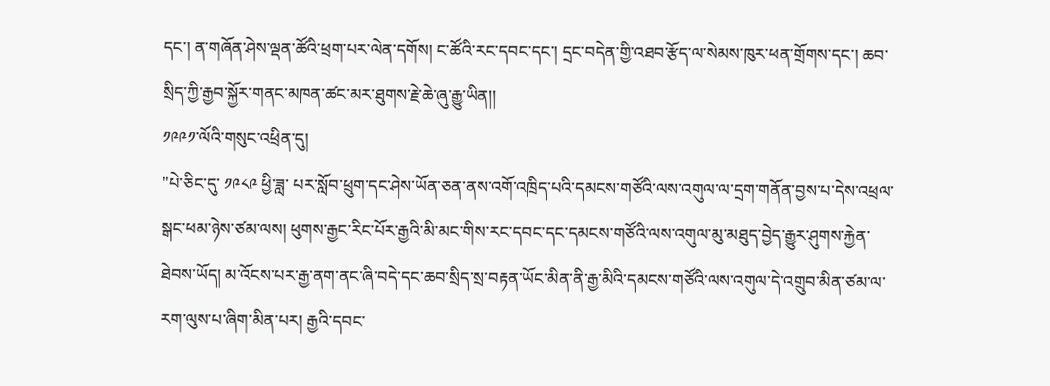དང་། ན་གཞོན་ཤེས་ལྡན་ཚོའི་ཕྲག་པར་ལེན་དགོས། ང་ཚོའི་རང་དབང་དང་། དྲང་བདེན་གྱི་འཐབ་རྩོད་ལ་སེམས་ཁུར་ཕན་གྲོགས་དང་། ཆབ་སྲིད་ཀྱི་རྒྱབ་སྐྱོར་གནང་མཁན་ཚང་མར་ཐུགས་རྗེ་ཆེ་ཞུ་རྒྱུ་ཡིན།།
༡༩༩༡་ལོའི་གསུང་འཕྲིན་དུ།
"པེ་ཅིང་དུ་ ༡༩༨༩ ཕྱི་ཟླ་ པར་སློབ་ཕྲུག་དང་ཤེས་ཡོན་ཅན་ནས་འགོ་འཁྲིད་པའི་དམངས་གཙོའི་ལས་འགུལ་ལ་དྲག་གནོན་བྱས་པ་དེས་འཕྲལ་སྒང་ཕམ་ཉེས་ཙམ་ལས། ཕུགས་རྒྱང་རིང་པོར་རྒྱའི་མི་མང་གིས་རང་དབང་དང་དམངས་གཙོའི་ལས་འགུལ་མུ་མཐུད་བྱེད་རྒྱུར་ཤུགས་རྐྱེན་ཐེབས་ཡོད། མ་འོངས་པར་རྒྱ་ནག་ནང་ཞི་བདེ་དང་ཆབ་སྲིད་སྲ་བརྟན་ཡོང་མིན་ནི་རྒྱ་མིའི་དམངས་གཙོའི་ལས་འགུལ་དེ་འགྲུབ་མིན་ཙམ་ལ་རག་ལུས་པ་ཞིག་མིན་པར། རྒྱའི་དབང་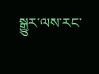སྒྱུར་ལས་རང་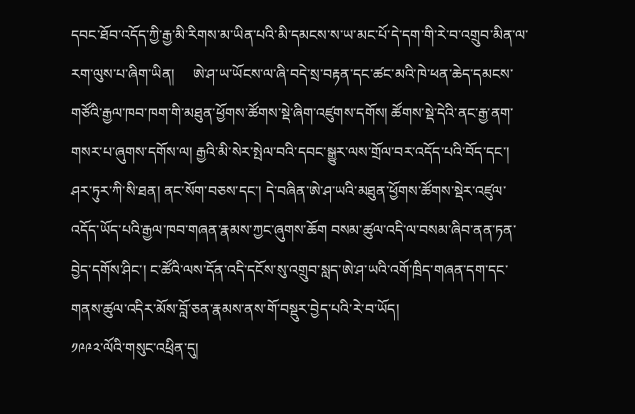དབང་ཐོབ་འདོད་ཀྱི་རྒྱ་མི་རིགས་མ་ཡིན་པའི་མི་དམངས་ས་ཡ་མང་པོ་དེ་དག་གི་རེ་བ་འགྲུབ་མིན་ལ་རག་ལུས་པ་ཞིག་ཡིན།     ཨེ་ཤ་ཡ་ཡོངས་ལ་ཞི་བདེ་སྲ་བརྟན་དང་ཚང་མའི་ཁེ་ཕན་ཆེད་དམངས་གཙོའི་རྒྱལ་ཁབ་ཁག་གི་མཐུན་ཕྱོགས་ཚོགས་སྡེ་ཞིག་འཛུགས་དགོས། ཚོགས་སྡེ་དེའི་ནང་རྒྱ་ནག་གསར་པ་ཞུགས་དགོས་ལ། རྒྱའི་མི་སེར་སྤེལ་བའི་དབང་སྒྱུར་ལས་གྲོལ་བར་འདོད་པའི་བོད་དང་། ཤར་ཏུར་ཀི་སི་ཐན། ནང་སོག་བཅས་དང་། དེ་བཞིན་ཨེ་ཤ་ཡའི་མཐུན་ཕྱོགས་ཚོགས་སྡེར་འཛུལ་འདོད་ཡོད་པའི་རྒྱལ་ཁབ་གཞན་རྣམས་ཀྱང་ཞུགས་ཆོག བསམ་ཚུལ་འདི་ལ་བསམ་ཞིབ་ནན་ཏན་བྱེད་དགོས་ཤིང་། ང་ཚོའི་ལས་དོན་འདི་དངོས་སུ་འགྲུབ་སླད་ཨེ་ཤ་ཡའི་འགོ་ཁྲིད་གཞན་དག་དང་གནས་ཚུལ་འདིར་མོས་བློ་ཅན་རྣམས་ནས་གོ་བསྡུར་བྱེད་པའི་རེ་བ་ཡོད།
༡༩༩༢་ལོའི་གསུང་འཕྲིན་དུ།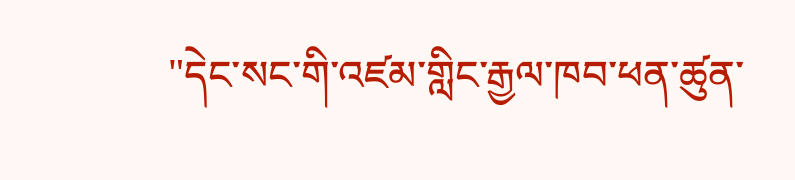"དེང་སང་གི་འཛམ་གླིང་རྒྱལ་ཁབ་ཕན་ཚུན་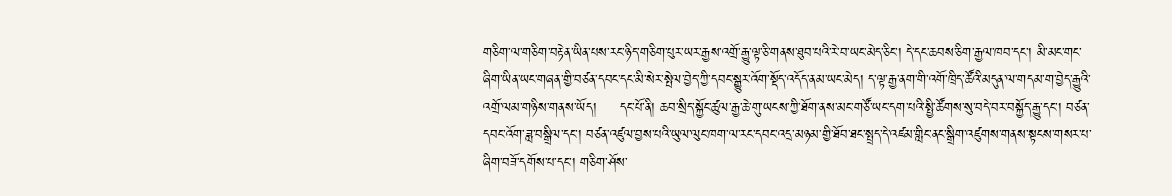གཅིག་ལ་གཅིག་བརྟེན་ཡིན་པས་རང་ཉིད་གཅིག་པུར་ཡར་རྒྱས་འགྲོ་རྒྱུ་ལྟ་ཅི་གནས་ཐུབ་པའི་རེ་བ་ཡང་མེད་ཅིང་། དེ་དང་ཆབས་ཅིག་རྒྱལ་ཁབ་དང་། མི་མང་གང་ཞིག་ཡིན་ཡང་གཞན་གྱི་བཙན་དབང་དང་མི་སེར་སྤེལ་བྱེད་ཀྱི་དབང་སྒྱུར་འོག་སྡོད་འདོད་ནམ་ཡང་མེད། ད་ལྟ་རྒྱ་ནག་གི་འགོ་ཁྲིད་ཚོའི་མདུན་ལ་གདམ་ག་བྱེད་རྒྱུའི་འགྲོ་ལམ་གཉིས་གནས་ཡོད།     དང་པོ་ནི། ཆབ་སྲིད་སྐྱོང་ཚུལ་རྒྱ་ཆེ་གུ་ཡངས་ཀྱི་ཐོག་ནས་མང་གཙོ་ཡང་དག་པའི་སྤྱི་ཚོགས་སུ་བདེ་བར་བསྐྱོད་རྒྱུ་དང་། བཙན་དབང་འོག་ཟླ་བསྒྲིལ་དང་། བཙན་འཛུལ་བྱས་པའི་ཡུལ་ལུང་ཁག་ལ་རང་དབང་འདྲ་མཉམ་གྱི་ཐོབ་ཐང་སྤྲད་དེ་འཛམ་གླིང་ནང་སྒྲིག་འཛུགས་གནས་སྟངས་གསར་པ་ཞིག་བཟོ་དགོས་པ་དང་། གཅིག་ཤོས་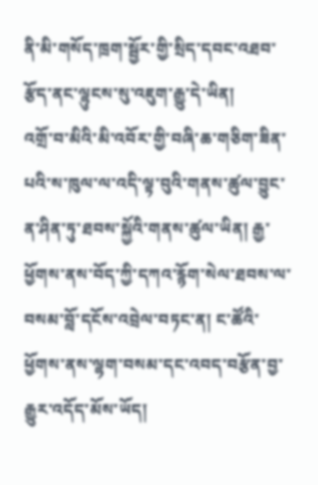ནི་མི་གསོད་ཁྲག་སྦྱོར་གྱི་སྲིད་དབང་འཐབ་རྩོད་ནང་ལྷུངས་སུ་འཇུག་རྒྱུ་དེ་ཡིན།
འགྲོ་བ་མིའི་མི་འབོར་གྱི་བཞི་ཆ་གཅིག་ཟིན་པའི་ས་ཁུལ་ལ་འདི་ལྟ་བུའི་གནས་ཚུལ་བྱུང་ན་ཤིན་ཏུ་ཐབས་སྐྱོའི་གནས་ཚུལ་ཡིན། རྒྱ་ཕྱོགས་ནས་བོད་ཀྱི་དཀའ་རྙོག་སེལ་ཐབས་ལ་བསམ་བློ་དངོས་འབྲེལ་བཏང་ན། ང་ཚོའི་ཕྱོགས་ནས་ལྷག་བསམ་དང་འབད་བརྩོན་བྱ་རྒྱུར་འདོད་མོས་ཡོད།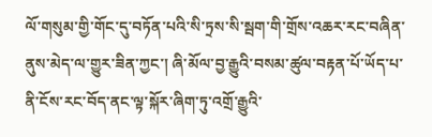ལོ་གསུམ་གྱི་གོང་དུ་བཏོན་པའི་སི་ཏྲས་སི་སྦག་གི་གྲོས་འཆར་རང་བཞིན་ནུས་མེད་ལ་གྱུར་ཟིན་ཀྱང་། ཞི་མོལ་བྱ་རྒྱུའི་བསམ་ཚུལ་བརྟན་པོ་ཡོད་པ་ནི་ངོས་རང་བོད་ནང་ལྟ་སྐོར་ཞིག་ཏུ་འགྲོ་རྒྱུའི་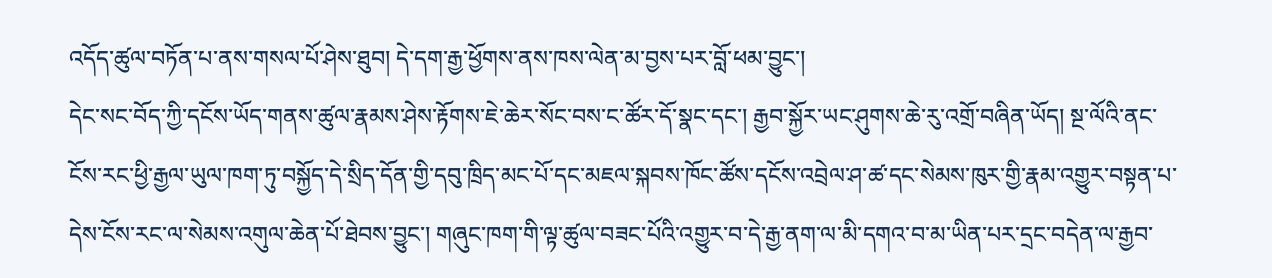འདོད་ཚུལ་བཏོན་པ་ནས་གསལ་པོ་ཤེས་ཐུབ། དེ་དག་རྒྱ་ཕྱོགས་ནས་ཁས་ལེན་མ་བྱས་པར་བློ་ཕམ་བྱུང་།
དེང་སང་བོད་ཀྱི་དངོས་ཡོད་གནས་ཚུལ་རྣམས་ཤེས་རྟོགས་ཇེ་ཆེར་སོང་བས་ང་ཚོར་དོ་སྣང་དང་། རྒྱབ་སྐྱོར་ཡང་ཤུགས་ཆེ་རུ་འགྲོ་བཞིན་ཡོད། སྔ་ལོའི་ནང་ངོས་རང་ཕྱི་རྒྱལ་ཡུལ་ཁག་ཏུ་བསྐྱོད་དེ་སྲིད་དོན་གྱི་དབུ་ཁྲིད་མང་པོ་དང་མཇལ་སྐབས་ཁོང་ཚོས་དངོས་འབྲེལ་ཤ་ཚ་དང་སེམས་ཁུར་གྱི་རྣམ་འགྱུར་བསྟན་པ་དེས་ངོས་རང་ལ་སེམས་འགུལ་ཆེན་པོ་ཐེབས་བྱུང་། གཞུང་ཁག་གི་ལྟ་ཚུལ་བཟང་པོའི་འགྱུར་བ་དེ་རྒྱ་ནག་ལ་མི་དགའ་བ་མ་ཡིན་པར་དྲང་བདེན་ལ་རྒྱབ་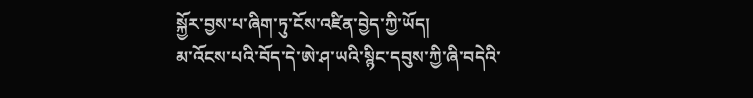སྐྱོར་བྱས་པ་ཞིག་ཏུ་ངོས་འཛིན་བྱེད་ཀྱི་ཡོད།
མ་འོངས་པའི་བོད་དེ་ཨེ་ཤ་ཡའི་སྙིང་དབུས་ཀྱི་ཞི་བདེའི་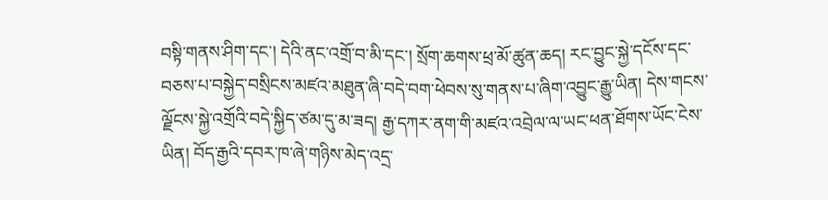བསྟི་གནས་ཤིག་དང་། དེའི་ནང་འགྲོ་བ་མི་དང་། སྲོག་ཆགས་ཕྲ་མོ་ཚུན་ཆད། རང་བྱུང་སྐྱེ་དངོས་དང་བཅས་པ་བསྐྱེད་བསྲིངས་མཛའ་མཐུན་ཞི་བདེ་བག་ཕེབས་སུ་གནས་པ་ཞིག་འབྱུང་རྒྱུ་ཡིན། དེས་གངས་ལྗོངས་སྐྱེ་འགྲོའི་བདེ་སྐྱིད་ཙམ་དུ་མ་ཟད། རྒྱ་དཀར་ནག་གི་མཛའ་འབྲེལ་ལ་ཡང་ཕན་ཐོགས་ཡོང་ངེས་ཡིན། བོད་རྒྱའི་དབར་ཁ་ཞེ་གཉིས་མེད་འདྲ་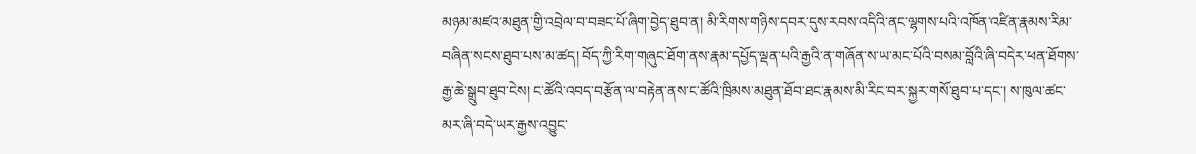མཉམ་མཛའ་མཐུན་གྱི་འབྲེལ་བ་བཟང་པོ་ཞིག་བྱེད་ཐུབ་ན། མི་རིགས་གཉིས་དབར་དུས་རབས་འདིའི་ནང་ལྷགས་པའི་འཁོན་འཛིན་རྣམས་རིམ་བཞིན་སངས་ཐུབ་པས་མ་ཚད། བོད་ཀྱི་རིག་གཞུང་ཐོག་ནས་རྣམ་དཔྱོད་ལྡན་པའི་རྒྱའི་ན་གཞོན་ས་ཡ་མང་པོའི་བསམ་བློའི་ཞི་བདེར་ཕན་ཐོགས་རྒྱ་ཆེ་སྒྲུབ་ཐུབ་ངེས། ང་ཚོའི་འབད་བརྩོན་ལ་བརྟེན་ནས་ང་ཚོའི་ཁྲིམས་མཐུན་ཐོབ་ཐང་རྣམས་མི་རིང་བར་སྐྱར་གསོ་ཐུབ་པ་དང་། ས་ཁུལ་ཚང་མར་ཞི་བདེ་ཡར་རྒྱས་འབྱུང་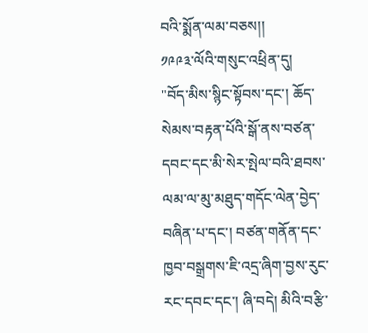བའི་སྨོན་ལམ་བཅས།།
༡༩༩༣་ལོའི་གསུང་འཕྲིན་དུ།
"བོད་མིས་སྙིང་སྟོབས་དང་། ཆོད་སེམས་བརྟན་པོའི་སྒོ་ནས་བཙན་དབང་དང་མི་སེར་སྤེལ་བའི་ཐབས་ལམ་ལ་མུ་མཐུད་གདོང་ལེན་བྱེད་བཞིན་པ་དང་། བཙན་གནོན་དང་ཁྱབ་བསྒྲགས་ཇི་འདྲ་ཞིག་བྱས་རུང་རང་དབང་དང་། ཞི་བདེ། མིའི་བརྩི་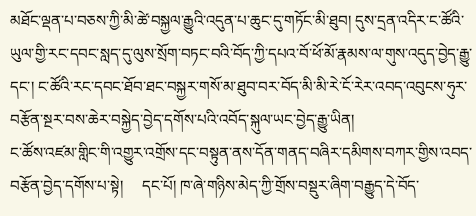མཐོང་ལྡན་པ་བཅས་ཀྱི་མི་ཚེ་བསྐྱལ་རྒྱུའི་འདུན་པ་ཆུང་དུ་གཏོང་མི་ཐུབ། དུས་དྲན་འདིར་ང་ཚོའི་ཡུལ་གྱི་རང་དབང་སླད་དུ་ལུས་སྲོག་བཏང་བའི་བོད་ཀྱི་དཔའ་བོ་ཕོ་མོ་རྣམས་ལ་གུས་འདུད་བྱེད་རྒྱུ་དང་། ང་ཚོའི་རང་དབང་ཐོབ་ཐང་བསྐྱར་གསོ་མ་ཐུབ་བར་བོད་མི་མི་རེ་ངོ་རེར་འབད་འབུངས་ཧུར་བརྩོན་སྔར་བས་ཆེར་བསྐྱེད་བྱེད་དགོས་པའི་འབོད་སྐུལ་ཡང་བྱེད་རྒྱུ་ཡིན།
ང་ཚོས་འཛམ་གླིང་གི་འགྱུར་འགྲོས་དང་བསྟུན་ནས་དོན་གནད་བཞིར་དམིགས་བཀར་གྱིས་འབད་བརྩོན་བྱེད་དགོས་པ་སྟེ།     དང་པོ། ཁ་ཞེ་གཉིས་མེད་ཀྱི་གྲོས་བསྡུར་ཞིག་བརྒྱུད་དེ་བོད་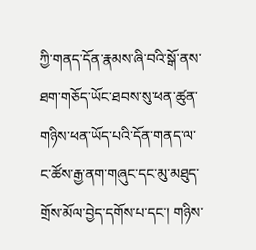ཀྱི་གནད་དོན་རྣམས་ཞི་བའི་སྒོ་ནས་ཐག་གཅོད་ཡོང་ཐབས་སུ་ཕན་ཚུན་གཉིས་ཕན་ཡོད་པའི་དོན་གནད་ལ་ང་ཚོས་རྒྱ་ནག་གཞུང་དང་མུ་མཐུད་གྲོས་མོལ་བྱེད་དགོས་པ་དང་། གཉིས་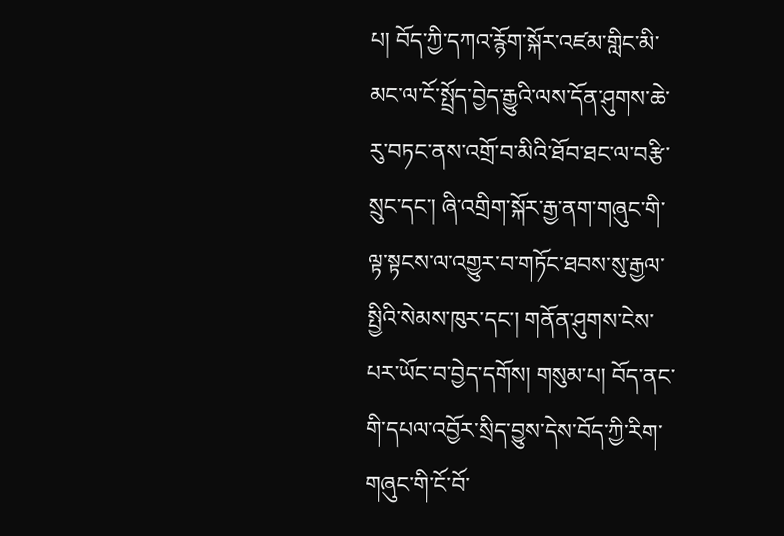པ། བོད་ཀྱི་དཀའ་རྙོག་སྐོར་འཛམ་གླིང་མི་མང་ལ་ངོ་སྤྲོད་བྱེད་རྒྱུའི་ལས་དོན་ཤུགས་ཆེ་རུ་བཏང་ནས་འགྲོ་བ་མིའི་ཐོབ་ཐང་ལ་བརྩི་སྲུང་དང་། ཞི་འགྲིག་སྐོར་རྒྱ་ནག་གཞུང་གི་ལྟ་སྟངས་ལ་འགྱུར་བ་གཏོང་ཐབས་སུ་རྒྱལ་སྤྱིའི་སེམས་ཁུར་དང་། གནོན་ཤུགས་ངེས་པར་ཡོང་བ་བྱེད་དགོས། གསུམ་པ། བོད་ནང་གི་དཔལ་འབྱོར་སྲིད་བྱུས་དེས་བོད་ཀྱི་རིག་གཞུང་གི་ངོ་བོ་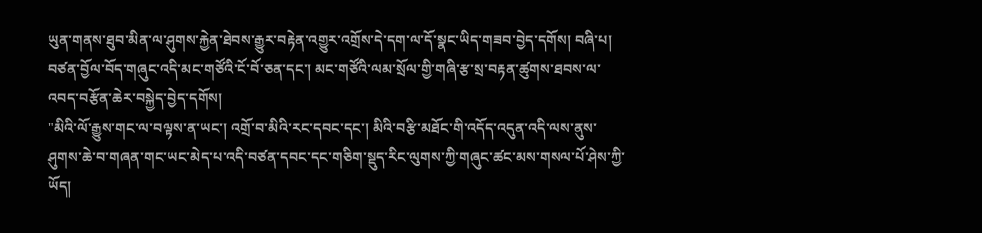ཡུན་གནས་ཐུབ་མིན་ལ་ཤུགས་རྐྱེན་ཐེབས་རྒྱུར་བརྟེན་འགྱུར་འགྲོས་དེ་དག་ལ་དོ་སྣང་ཡིད་གཟབ་བྱེད་དགོས། བཞི་པ། བཙན་བྱོལ་བོད་གཞུང་འདི་མང་གཙོའི་ངོ་བོ་ཅན་དང་། མང་གཙོའི་ལམ་སྲོལ་གྱི་གཞི་རྩ་སྲ་བརྟན་ཚུགས་ཐབས་ལ་འབད་བརྩོན་ཆེར་བསྐྱེད་བྱེད་དགོས།
"མིའི་ལོ་རྒྱུས་གང་ལ་བལྟས་ན་ཡང་། འགྲོ་བ་མིའི་རང་དབང་དང་། མིའི་བརྩི་མཐོང་གི་འདོད་འདུན་འདི་ལས་ནུས་ཤུགས་ཆེ་བ་གཞན་གང་ཡང་མེད་པ་འདི་བཙན་དབང་དང་གཅིག་སྡུད་རིང་ལུགས་ཀྱི་གཞུང་ཚང་མས་གསལ་པོ་ཤེས་ཀྱི་ཡོད།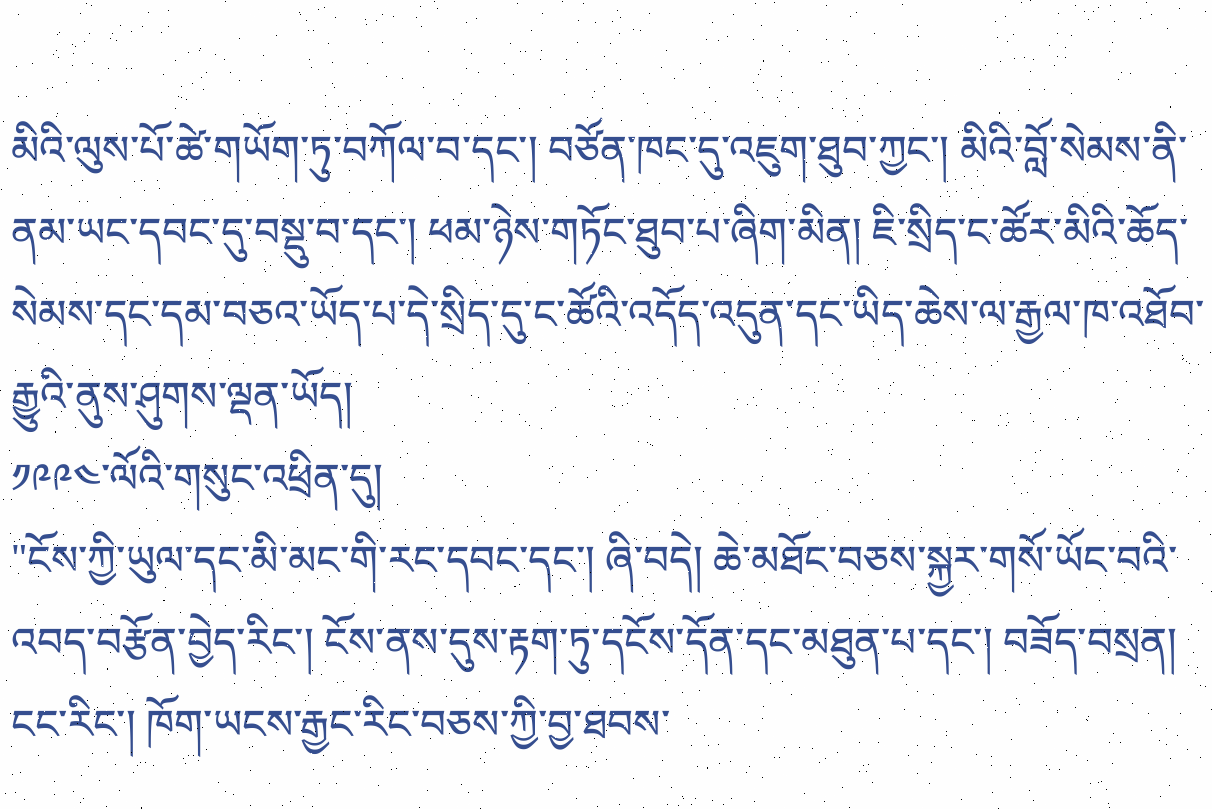མིའི་ལུས་པོ་ཚེ་གཡོག་ཏུ་བཀོལ་བ་དང་། བཙོན་ཁང་དུ་འཇུག་ཐུབ་ཀྱང་། མིའི་བློ་སེམས་ནི་ནམ་ཡང་དབང་དུ་བསྡུ་བ་དང་། ཕམ་ཉེས་གཏོང་ཐུབ་པ་ཞིག་མིན། ཇི་སྲིད་ང་ཚོར་མིའི་ཆོད་སེམས་དང་དམ་བཅའ་ཡོད་པ་དེ་སྲིད་དུ་ང་ཚོའི་འདོད་འདུན་དང་ཡིད་ཆེས་ལ་རྒྱལ་ཁ་འཐོབ་རྒྱུའི་ནུས་ཤུགས་ལྡན་ཡོད།
༡༩༩༤་ལོའི་གསུང་འཕྲིན་དུ།
"ངོས་ཀྱི་ཡུལ་དང་མི་མང་གི་རང་དབང་དང་། ཞི་བདེ། ཆེ་མཐོང་བཅས་སྐྱར་གསོ་ཡོང་བའི་འབད་བརྩོན་བྱེད་རིང་། ངོས་ནས་དུས་རྟག་ཏུ་དངོས་དོན་དང་མཐུན་པ་དང་། བཟོད་བསྲན། ངང་རིང་། ཁོག་ཡངས་རྒྱང་རིང་བཅས་ཀྱི་བྱ་ཐབས་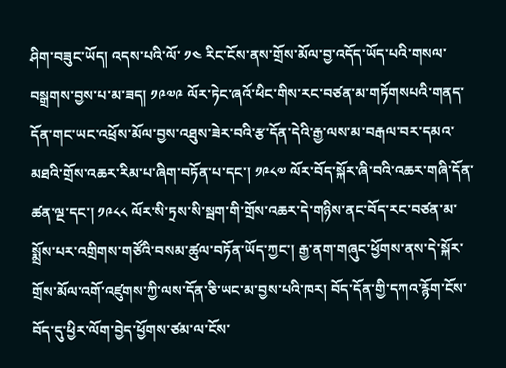ཤིག་བཟུང་ཡོད། འདས་པའི་ལོ་ ༡༤ རིང་ངོས་ནས་གྲོས་མོལ་བྱ་འདོད་ཡོད་པའི་གསལ་བསྒྲགས་བྱས་པ་མ་ཟད། ༡༩༧༩ ལོར་ཏེང་ཞའོ་ཕིང་གིས་རང་བཙན་མ་གཏོགསཔའི་གནད་དོན་གང་ཡང་འཕྲོས་མོལ་བྱས་འཐུས་ཟེར་བའི་རྩ་དོན་དེའི་རྒྱ་ལས་མ་བརྒལ་བར་དམའ་མཐའི་གྲོས་འཆར་རིམ་པ་ཞིག་བཏོན་པ་དང་། ༡༩༨༧ ལོར་བོད་སྐོར་ཞི་བའི་འཆར་གཞི་དོན་ཚན་ལྔ་དང་། ༡༩༨༨ ལོར་སི་ཏྲས་སི་སྦག་གི་གྲོས་འཆར་དེ་གཉིས་ནང་བོད་རང་བཙན་མ་སྨྲོས་པར་འགྲིགས་གཙོའི་བསམ་ཚུལ་བཏོན་ཡོད་ཀྱང་། རྒྱ་ནག་གཞུང་ཕྱོགས་ནས་དེ་སྐོར་གྲོས་མོལ་འགོ་འཛུགས་ཀྱི་ལས་དོན་ཅི་ཡང་མ་བྱས་པའི་ཁར། བོད་དོན་གྱི་དཀའ་རྙོག་ངོས་བོད་དུ་ཕྱིར་ལོག་བྱེད་ཕྱོགས་ཙམ་ལ་ངོས་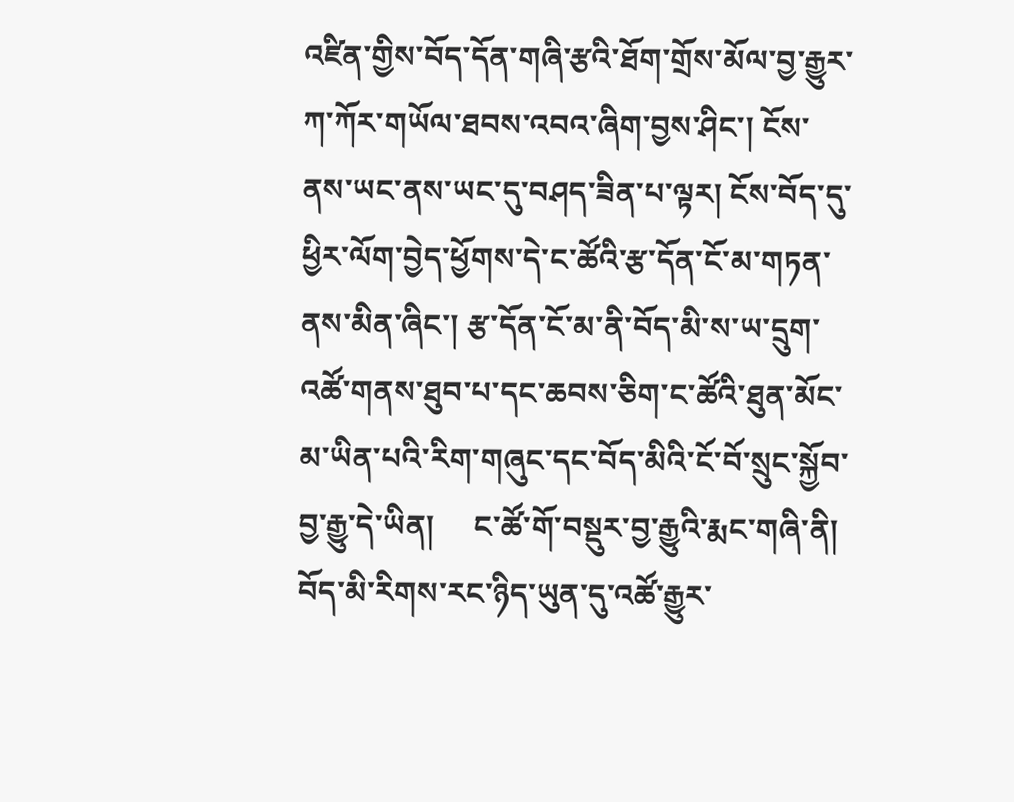འཛིན་གྱིས་བོད་དོན་གཞི་རྩའི་ཐོག་གྲོས་མོལ་བྱ་རྒྱུར་ཀ་ཀོར་གཡོལ་ཐབས་འབའ་ཞིག་བྱས་ཤིང་། ངོས་ནས་ཡང་ནས་ཡང་དུ་བཤད་ཟིན་པ་ལྟར། ངོས་བོད་དུ་ཕྱིར་ལོག་བྱེད་ཕྱོགས་དེ་ང་ཚོའི་རྩ་དོན་ངོ་མ་གཏན་ནས་མིན་ཞིང་། རྩ་དོན་ངོ་མ་ནི་བོད་མི་ས་ཡ་དྲུག་འཚོ་གནས་ཐུབ་པ་དང་ཆབས་ཅིག་ང་ཚོའི་ཐུན་མོང་མ་ཡིན་པའི་རིག་གཞུང་དང་བོད་མིའི་ངོ་བོ་སྲུང་སྐྱོབ་བྱ་རྒྱུ་དེ་ཡིན།     ང་ཚོ་གོ་བསྡུར་བྱ་རྒྱུའི་རྨང་གཞི་ནི། བོད་མི་རིགས་རང་ཉིད་ཡུན་དུ་འཚོ་རྒྱུར་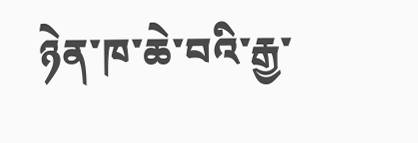ཉེན་ཁ་ཆེ་བའི་རྒྱ་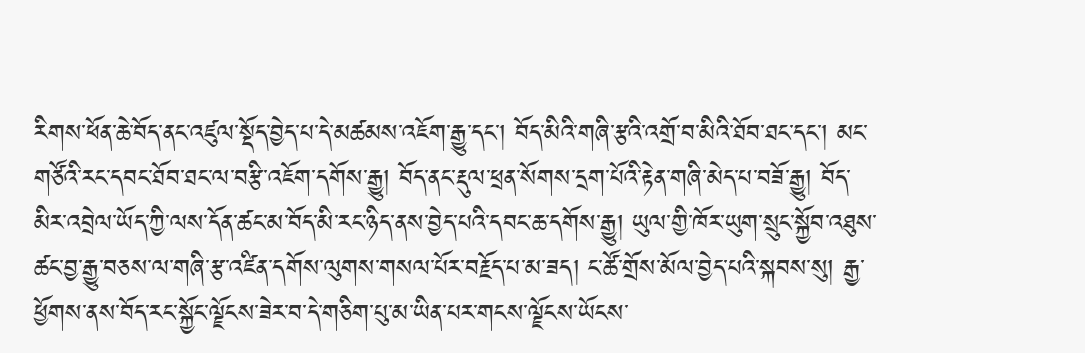རིགས་ཕོན་ཆེ་བོད་ནང་འཛུལ་སྡོད་བྱེད་པ་དེ་མཚམས་འཇོག་རྒྱུ་དང་། བོད་མིའི་གཞི་རྩའི་འགྲོ་བ་མིའི་ཐོབ་ཐང་དང་། མང་གཙོའི་རང་དབང་ཐོབ་ཐང་ལ་བརྩི་འཇོག་དགོས་རྒྱུ། བོད་ནང་རྡུལ་ཕྲན་སོགས་དྲག་པོའི་རྟེན་གཞི་མེད་པ་བཟོ་རྒྱུ། བོད་མིར་འབྲེལ་ཡོད་ཀྱི་ལས་དོན་ཚང་མ་བོད་མི་རང་ཉིད་ནས་བྱེད་པའི་དབང་ཆ་དགོས་རྒྱུ། ཡུལ་གྱི་ཁོར་ཡུག་སྲུང་སྐྱོབ་འཐུས་ཚང་བྱ་རྒྱུ་བཅས་ལ་གཞི་རྩ་འཛིན་དགོས་ལུགས་གསལ་པོར་བརྗོད་པ་མ་ཟད། ང་ཚོ་གྲོས་མོལ་བྱེད་པའི་སྐབས་སུ། རྒྱ་ཕྱོགས་ནས་བོད་རང་སྐྱོང་ལྗོངས་ཟེར་བ་དེ་གཅིག་པུ་མ་ཡིན་པར་གངས་ལྗོངས་ཡོངས་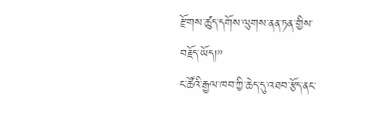རྫོགས་ཚུད་དགོས་ལུགས་ནན་ཏན་གྱིས་བརྗོད་ཡོད།”
ང་ཚོའི་རྒྱལ་ཁབ་ཀྱི་ཆེད་དུ་འཐབ་རྩོད་ནང་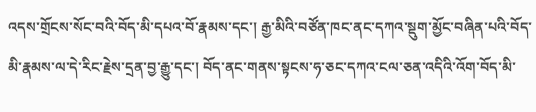འདས་གྲོངས་སོང་བའི་བོད་མི་དཔའ་བོ་རྣམས་དང་། རྒྱ་མིའི་བཙོན་ཁང་ནང་དཀའ་སྡུག་མྱོང་བཞིན་པའི་བོད་མི་རྣམས་ལ་དེ་རིང་རྗེས་དྲན་བྱ་རྒྱུ་དང་། བོད་ནང་གནས་སྟངས་ཧ་ཅང་དཀའ་ངལ་ཅན་འདིའི་འོག་བོད་མི་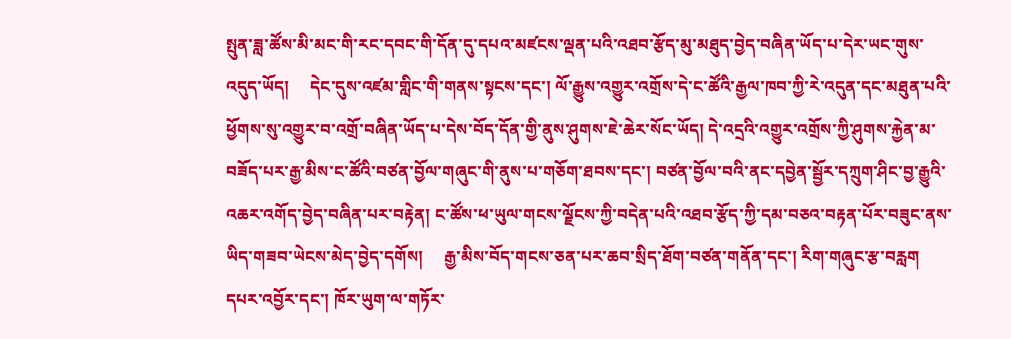སྤུན་ཟླ་ཚོས་མི་མང་གི་རང་དབང་གི་དོན་དུ་དཔའ་མཛངས་ལྡན་པའི་འཐབ་རྩོད་མུ་མཐུད་བྱེད་བཞིན་ཡོད་པ་དེར་ཡང་གུས་འདུད་ཡོད།     དེང་དུས་འཛམ་གླིང་གི་གནས་སྟངས་དང་། ལོ་རྒྱུས་འགྱུར་འགྲོས་དེ་ང་ཚོའི་རྒྱལ་ཁབ་ཀྱི་རེ་འདུན་དང་མཐུན་པའི་ཕྱོགས་སུ་འགྱུར་བ་འགྲོ་བཞིན་ཡོད་པ་དེས་བོད་དོན་གྱི་ནུས་ཤུགས་ཇེ་ཆེར་སོང་ཡོད། དེ་འདྲའི་འགྱུར་འགྲོས་ཀྱི་ཤུགས་རྐྱེན་མ་བཟོད་པར་རྒྱ་མིས་ང་ཚོའི་བཙན་བྱོལ་གཞུང་གི་ནུས་པ་གཅོག་ཐབས་དང་། བཙན་བྱོལ་བའི་ནང་དབྱེན་སྦྱོར་དཀྲུག་ཤིང་བྱ་རྒྱུའི་འཆར་འགོད་བྱེད་བཞིན་པར་བརྟེན། ང་ཚོས་ཕ་ཡུལ་གངས་ལྗོངས་ཀྱི་བདེན་པའི་འཐབ་རྩོད་ཀྱི་དམ་བཅའ་བརྟན་པོར་བཟུང་ནས་ཡིད་གཟབ་ཡེངས་མེད་བྱེད་དགོས།     རྒྱ་མིས་བོད་གངས་ཅན་པར་ཆབ་སྲིད་ཐོག་བཙན་གནོན་དང་། རིག་གཞུང་རྩ་བརླག དཔར་འབྱོར་དང་། ཁོར་ཡུག་ལ་གཏོར་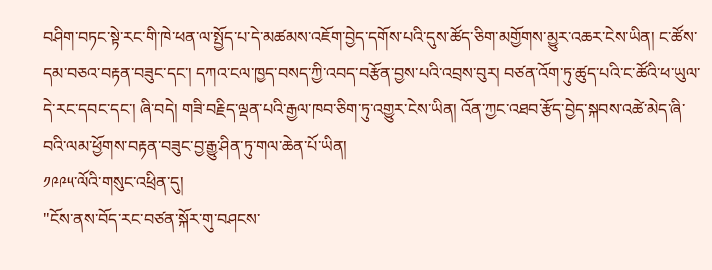བཤིག་བཏང་སྟེ་རང་གི་ཁེ་ཕན་ལ་སྤྱོད་པ་དེ་མཚམས་འཇོག་བྱེད་དགོས་པའི་དུས་ཚོད་ཅིག་མགྱོགས་མྱུར་འཆར་ངེས་ཡིན། ང་ཚོས་དམ་བཅའ་བརྟན་བཟུང་དང་། དཀའ་ངལ་ཁྱད་བསད་ཀྱི་འབད་བརྩོན་བྱས་པའི་འབྲས་བུར། བཙན་འོག་ཏུ་ཚུད་པའི་ང་ཚོའི་ཕ་ཡུལ་དེ་རང་དབང་དང་། ཞི་བདེ། གཟི་བརྗིད་ལྡན་པའི་རྒྱལ་ཁབ་ཅིག་ཏུ་འགྱུར་ངེས་ཡིན། འོན་ཀྱང་འཐབ་རྩོད་བྱེད་སྐབས་འཚེ་མེད་ཞི་བའི་ལམ་ཕྱོགས་བརྟན་བཟུང་བྱ་རྒྱུ་ཤིན་ཏུ་གལ་ཆེན་པོ་ཡིན།
༡༩༩༥་ལོའི་གསུང་འཕྲིན་དུ།
"ངོས་ནས་བོད་རང་བཙན་སྐོར་གུ་བཤངས་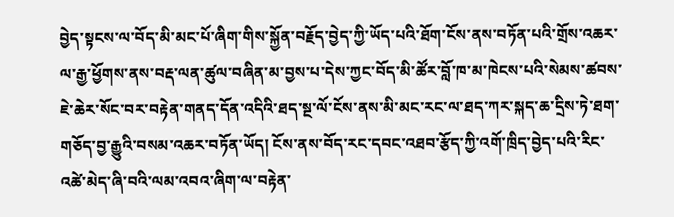བྱེད་སྟངས་ལ་བོད་མི་མང་པོ་ཞིག་གིས་སྐྱོན་བརྗོད་བྱེད་ཀྱི་ཡོད་པའི་ཐོག་ངོས་ནས་བཏོན་པའི་གྲོས་འཆར་ལ་རྒྱ་ཕྱོགས་ནས་བརྡ་ལན་ཚུལ་བཞིན་མ་བྱས་པ་དེས་ཀྱང་བོད་མི་ཚོར་བློ་ཁ་མ་ཁེངས་པའི་སེམས་ཚབས་ཇེ་ཆེར་སོང་བར་བརྟེན་གནད་དོན་འདིའི་ཐད་སྔ་ལོ་ངོས་ནས་མི་མང་རང་ལ་ཐད་ཀར་སྐད་ཆ་དྲིས་ཏེ་ཐག་གཅོད་བྱ་རྒྱུའི་བསམ་འཆར་བཏོན་ཡོད། ངོས་ནས་བོད་རང་དབང་འཐབ་རྩོད་ཀྱི་འགོ་ཁྲིད་བྱེད་པའི་རིང་འཚེ་མེད་ཞི་བའི་ལམ་འབའ་ཞིག་ལ་བརྟེན་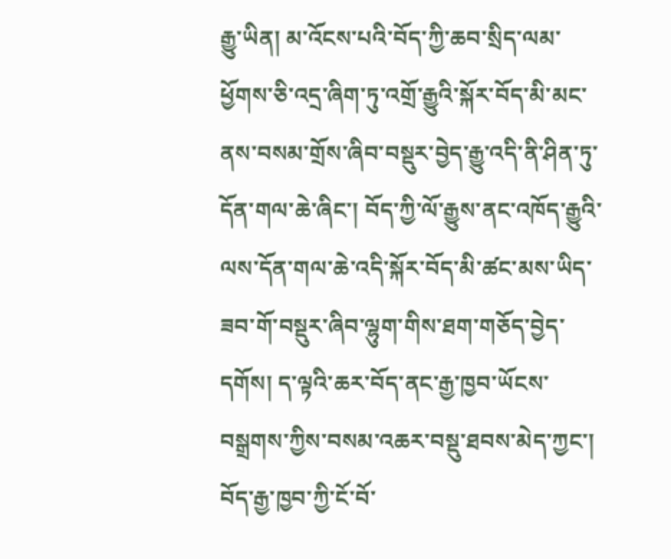རྒྱུ་ཡིན། མ་འོངས་པའི་བོད་ཀྱི་ཆབ་སྲིད་ལམ་ཕྱོགས་ཅི་འདྲ་ཞིག་ཏུ་འགྲོ་རྒྱུའི་སྐོར་བོད་མི་མང་ནས་བསམ་གྲོས་ཞིབ་བསྡུར་བྱེད་རྒྱུ་འདི་ནི་ཤིན་ཏུ་དོན་གལ་ཆེ་ཞིང་། བོད་ཀྱི་ལོ་རྒྱུས་ནང་འཁོད་རྒྱུའི་ལས་དོན་གལ་ཆེ་འདི་སྐོར་བོད་མི་ཚང་མས་ཡིད་ཟབ་གོ་བསྡུར་ཞིབ་ལྷུག་གིས་ཐག་གཅོད་བྱེད་དགོས། ད་ལྟའི་ཆར་བོད་ནང་རྒྱ་ཁྱབ་ཡོངས་བསྒྲགས་ཀྱིས་བསམ་འཆར་བསྡུ་ཐབས་མེད་ཀྱང་། བོད་རྒྱ་ཁྱབ་ཀྱི་ངོ་བོ་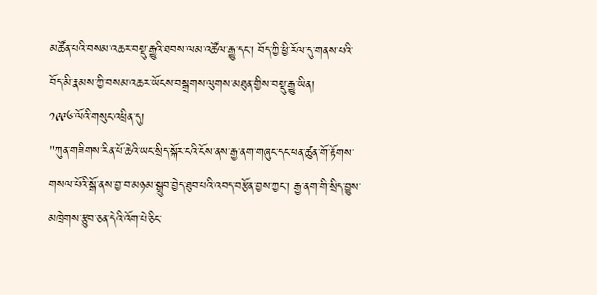མཚོན་པའི་བསམ་འཆར་བསྡུ་རྒྱུའི་ཐབས་ལམ་འཚོལ་རྒྱུ་དང་། བོད་ཀྱི་ཕྱི་རོལ་དུ་གནས་པའི་བོད་མི་རྣམས་ཀྱི་བསམ་འཆར་ཡོངས་བསྒྲགས་ལུགས་མཐུན་གྱིས་བསྡུ་རྒྱུ་ཡིན།
༡༩༩༦་ལོའི་གསུང་འཕྲིན་དུ།
"ཀུན་གཟིགས་རིན་པོ་ཆེའི་ཡང་སྲིད་སྐོར་ངའི་ངོས་ནས་རྒྱ་ནག་གཞུང་དང་ཕན་ཚུན་གོ་རྟོགས་གསལ་པོའི་སྒོ་ནས་བྱ་བ་མཉམ་སྒྲུབ་བྱེད་ཐུབ་པའི་འབད་བརྩོན་བྱས་ཀྱང་། རྒྱ་ནག་གི་སྲིད་བྱུས་མཁྲེགས་རྩུབ་ཅན་དེའི་འོག་པེ་ཅིང་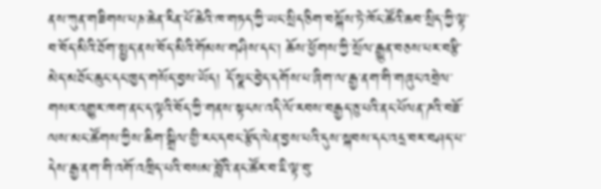ནས་ཀུན་གཟིགས་པཎ་ཆེན་རིན་པོ་ཆེའི་ཁ་གཏད་ཀྱི་ཡང་སྲིད་ཅིག་བསྐོས་ཏེ་ཁོང་ཚོའི་ཆབ་སྲིད་ཀྱི་ལྟ་བ་བོད་མིའི་ཐོག་སྤྱད་ནས་བོད་མིའི་གོམས་གཤིས་དང་། ཆོས་ཕྱོགས་ཀྱི་སྲོལ་རྒྱུན་བཅས་པར་བརྩི་མེད་མཐོང་ཆུང་དང་ཁྱད་གསོད་བྱས་ཡོད། དོ་སྣང་བྱེད་དགོས་པ་ཞིག་ལ་རྒྱ་ནག་གི་གཞུང་འབྲེལ་གསར་འགྱུར་ཁག་ནང་ད་ལྟའི་བོད་ཀྱི་གནས་སྟངས་འདི་ལོ་རབས་བརྒྱད་ཅུ་པའི་ནང་པོལན་ཌའི་བཟོ་ལས་མང་ཚོགས་ཀྱིས་ཆིག་སྒྲིལ་གྱི་རང་དབང་རྩོད་ལེན་བྱས་པའི་དུས་སྐབས་དང་འདྲ་བར་བཤད་པ་དེས་རྒྱ་ནག་གི་འགོ་འཁྲིད་པའི་བསམ་བློའི་ནང་ཚོར་བ་ཇི་ལྟ་བུ་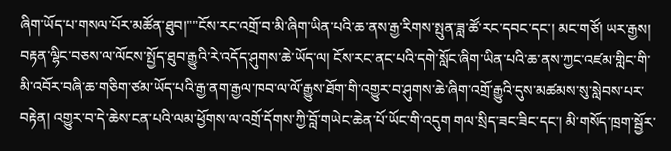ཞིག་ཡོད་པ་གསལ་པོར་མཚོན་ཐུབ།""ངོས་རང་འགྲོ་བ་མི་ཞིག་ཡིན་པའི་ཆ་ནས་རྒྱ་རིགས་སྤུན་ཟླ་ཚོ་རང་དབང་དང་། མང་གཙོ། ཡར་རྒྱས། བརྟན་ལྷིང་བཅས་ལ་ལོངས་སྤྱོད་ཐུབ་རྒྱུའི་རེ་འདོད་ཤུགས་ཆེ་ཡོད་ལ། ངོས་རང་ནང་པའི་དགེ་སློང་ཞིག་ཡིན་པའི་ཆ་ནས་ཀྱང་འཛམ་གླིང་གི་མི་འབོར་བཞི་ཆ་གཅིག་ཙམ་ཡོད་པའི་རྒྱ་ནག་རྒྱལ་ཁབ་ལ་ལོ་རྒྱུས་ཐོག་གི་འགྱུར་བ་ཤུགས་ཆེ་ཞིག་འགྲོ་རྒྱུའི་དུས་མཚམས་སུ་སླེབས་པར་བརྟེན། འགྱུར་བ་དེ་ཆེས་ངན་པའི་ལམ་ཕྱོགས་ལ་འགྲོ་དོགས་ཀྱི་བློ་གཡེང་ཆེན་པོ་ཡོང་གི་འདུག གལ་སྲིད་ཟང་ཟིང་དང་། མི་གསོད་ཁྲག་སྦྱོར་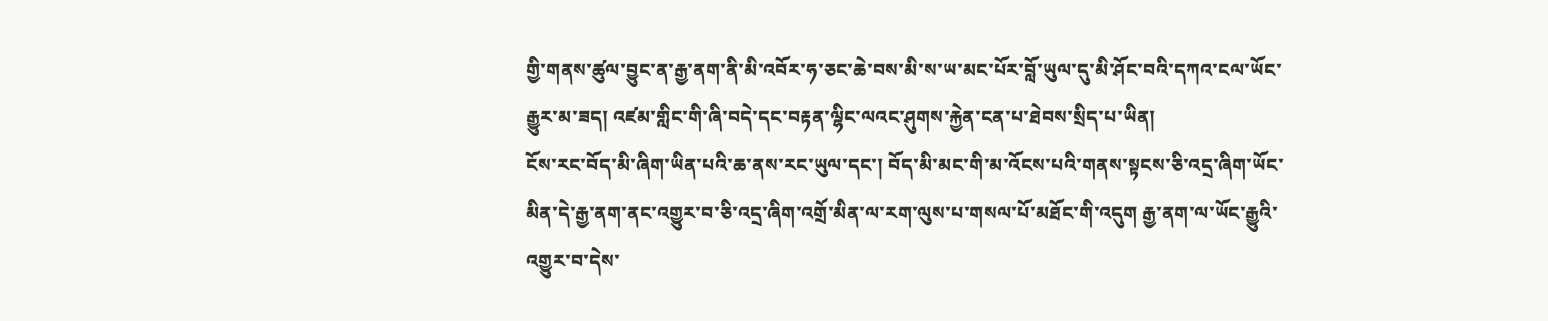གྱི་གནས་ཚུལ་བྱུང་ན་རྒྱ་ནག་ནི་མི་འབོར་ཧ་ཅང་ཆེ་བས་མི་ས་ཡ་མང་པོར་བློ་ཡུལ་དུ་མི་ཤོང་བའི་དཀའ་ངལ་ཡོང་རྒྱུར་མ་ཟད། འཛམ་གླིང་གི་ཞི་བདེ་དང་བརྟན་ལྷིང་ལའང་ཤུགས་རྐྱེན་ངན་པ་ཐེབས་སྲིད་པ་ཡིན།
ངོས་རང་བོད་མི་ཞིག་ཡིན་པའི་ཆ་ནས་རང་ཡུལ་དང་། བོད་མི་མང་གི་མ་འོངས་པའི་གནས་སྟངས་ཅི་འདྲ་ཞིག་ཡོང་མིན་དེ་རྒྱ་ནག་ནང་འགྱུར་བ་ཅི་འདྲ་ཞིག་འགྲོ་མིན་ལ་རག་ལུས་པ་གསལ་པོ་མཐོང་གི་འདུག རྒྱ་ནག་ལ་ཡོང་རྒྱུའི་འགྱུར་བ་དེས་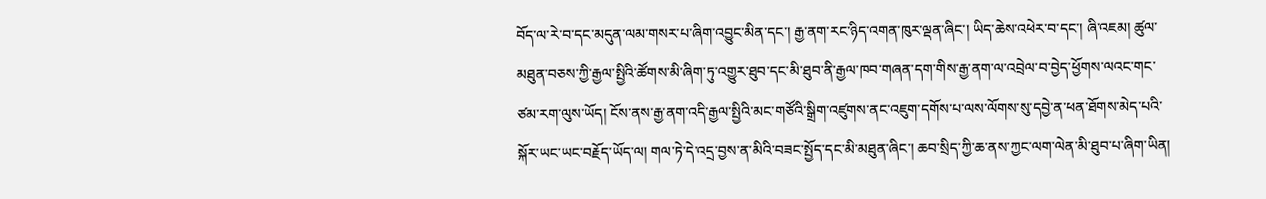བོད་ལ་རེ་བ་དང་མདུན་ལམ་གསར་པ་ཞིག་འབྱུང་མིན་དང་། རྒྱ་ནག་རང་ཉིད་འགན་ཁུར་ལྡན་ཞིང་། ཡིད་ཆེས་འཕེར་བ་དང་། ཞི་འཇམ། ཚུལ་མཐུན་བཅས་ཀྱི་རྒྱལ་སྤྱིའི་ཚོགས་མི་ཞིག་ཏུ་འགྱུར་ཐུབ་དང་མི་ཐུབ་ནི་རྒྱལ་ཁབ་གཞན་དག་གིས་རྒྱ་ནག་ལ་འབྲེལ་བ་བྱེད་ཕྱོགས་ལའང་གང་ཙམ་རག་ལུས་ཡོད། ངོས་ནས་རྒྱ་ནག་འདི་རྒྱལ་སྤྱིའི་མང་གཙོའི་སྒྲིག་འཛུགས་ནང་འཇུག་དགོས་པ་ལས་ལོགས་སུ་དབྱེ་ན་ཕན་ཐོགས་མེད་པའི་སྐོར་ཡང་ཡང་བརྗོད་ཡོད་ལ། གལ་ཏེ་དེ་འདྲ་བྱས་ན་མིའི་བཟང་སྤྱོད་དང་མི་མཐུན་ཞིང་། ཆབ་སྲིད་ཀྱི་ཆ་ནས་ཀྱང་ལག་ལེན་མི་ཐུབ་པ་ཞིག་ཡིན།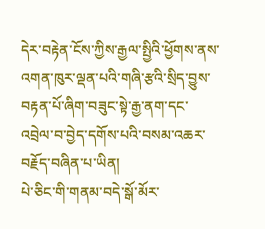དེར་བརྟེན་ངོས་ཀྱིས་རྒྱལ་སྤྱིའི་ཕྱོགས་ནས་འགན་ཁུར་ལྡན་པའི་གཞི་རྩའི་སྲིད་བྱུས་བརྟན་པོ་ཞིག་བཟུང་སྟེ་རྒྱ་ནག་དང་འབྲེལ་བ་བྱེད་དགོས་པའི་བསམ་འཆར་བརྗོད་བཞིན་པ་ཡིན།
པེ་ཅིང་གི་གནམ་བདེ་སྒོ་མོར་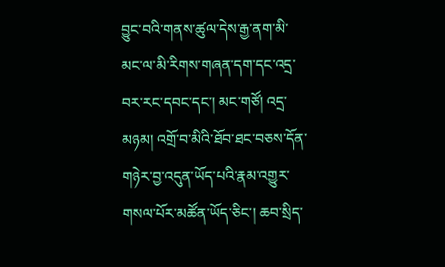བྱུང་བའི་གནས་ཚུལ་དེས་རྒྱ་ནག་མི་མང་ལ་མི་རིགས་གཞན་དག་དང་འདྲ་བར་རང་དབང་དང་། མང་གཙོ། འདྲ་མཉམ། འགྲོ་བ་མིའི་ཐོབ་ཐང་བཅས་དོན་གཉེར་བྱ་འདུན་ཡོད་པའི་རྣམ་འགྱུར་གསལ་པོར་མཚོན་ཡོད་ཅིང་། ཆབ་སྲིད་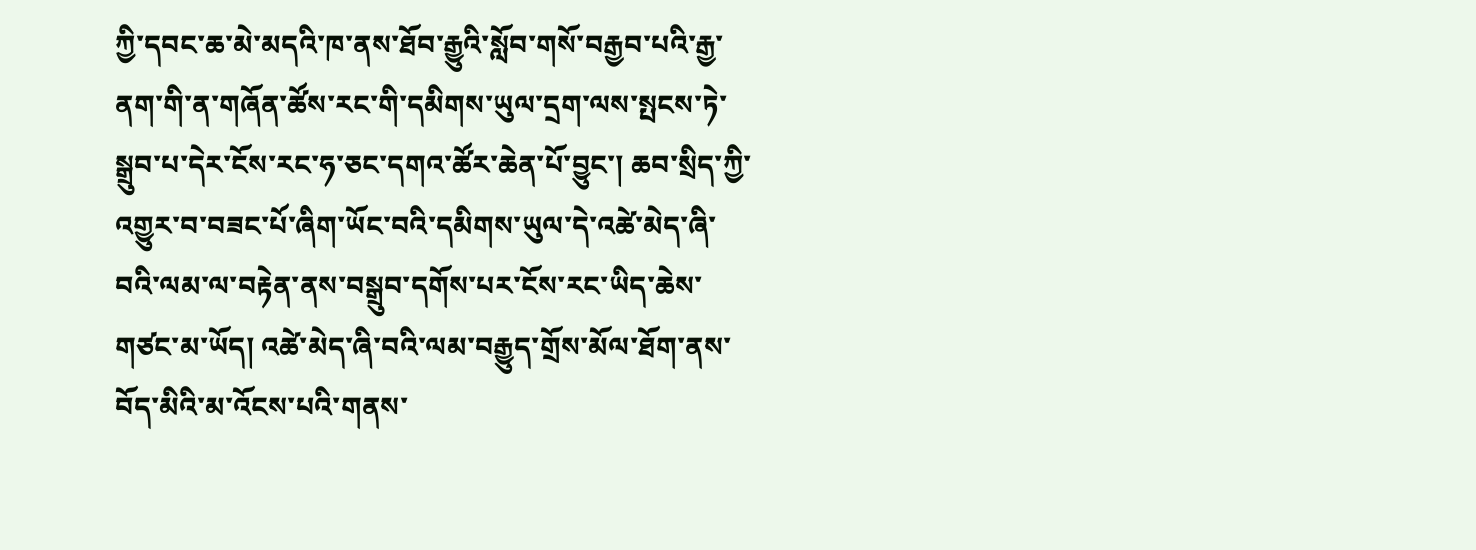ཀྱི་དབང་ཆ་མེ་མདའི་ཁ་ནས་ཐོབ་རྒྱུའི་སློབ་གསོ་བརྒྱབ་པའི་རྒྱ་ནག་གི་ན་གཞོན་ཚོས་རང་གི་དམིགས་ཡུལ་དྲག་ལས་སྤངས་ཏེ་སྒྲུབ་པ་དེར་ངོས་རང་ཧ་ཅང་དགའ་ཚོར་ཆེན་པོ་བྱུང་། ཆབ་སྲིད་ཀྱི་འགྱུར་བ་བཟང་པོ་ཞིག་ཡོང་བའི་དམིགས་ཡུལ་དེ་འཚེ་མེད་ཞི་བའི་ལམ་ལ་བརྟེན་ནས་བསྒྲུབ་དགོས་པར་ངོས་རང་ཡིད་ཆེས་གཙང་མ་ཡོད། འཚེ་མེད་ཞི་བའི་ལམ་བརྒྱུད་གྲོས་མོལ་ཐོག་ནས་བོད་མིའི་མ་འོངས་པའི་གནས་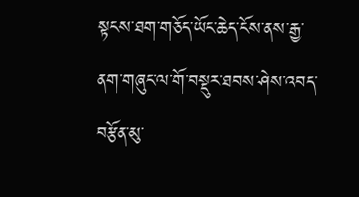སྟངས་ཐག་གཅོད་ཡོང་ཆེད་ངོས་ནས་རྒྱ་ནག་གཞུང་ལ་གོ་བསྡུར་ཐབས་ཤེས་འབད་བརྩོན་མུ་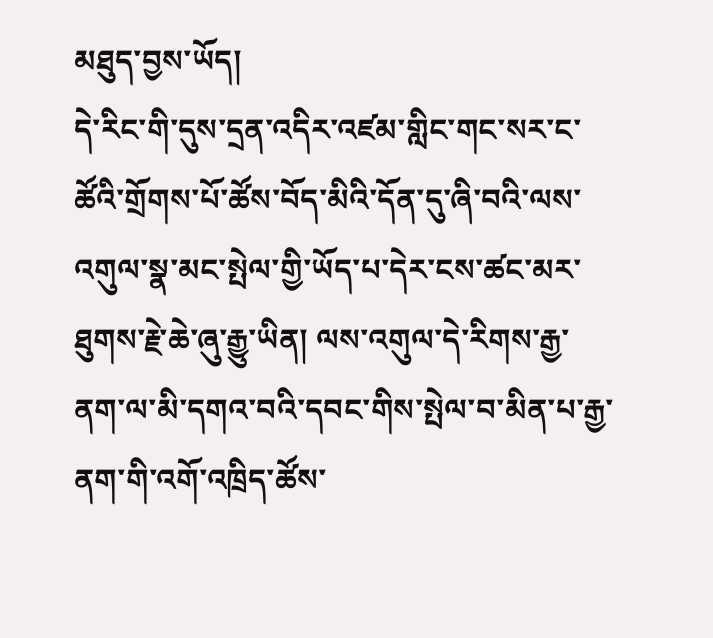མཐུད་བྱས་ཡོད།
དེ་རིང་གི་དུས་དྲན་འདིར་འཛམ་གླིང་གང་སར་ང་ཚོའི་གྲོགས་པོ་ཚོས་བོད་མིའི་དོན་དུ་ཞི་བའི་ལས་འགུལ་སྣ་མང་སྤེལ་གྱི་ཡོད་པ་དེར་ངས་ཚང་མར་ཐུགས་རྗེ་ཆེ་ཞུ་རྒྱུ་ཡིན། ལས་འགུལ་དེ་རིགས་རྒྱ་ནག་ལ་མི་དགའ་བའི་དབང་གིས་སྤེལ་བ་མིན་པ་རྒྱ་ནག་གི་འགོ་འཁྲིད་ཚོས་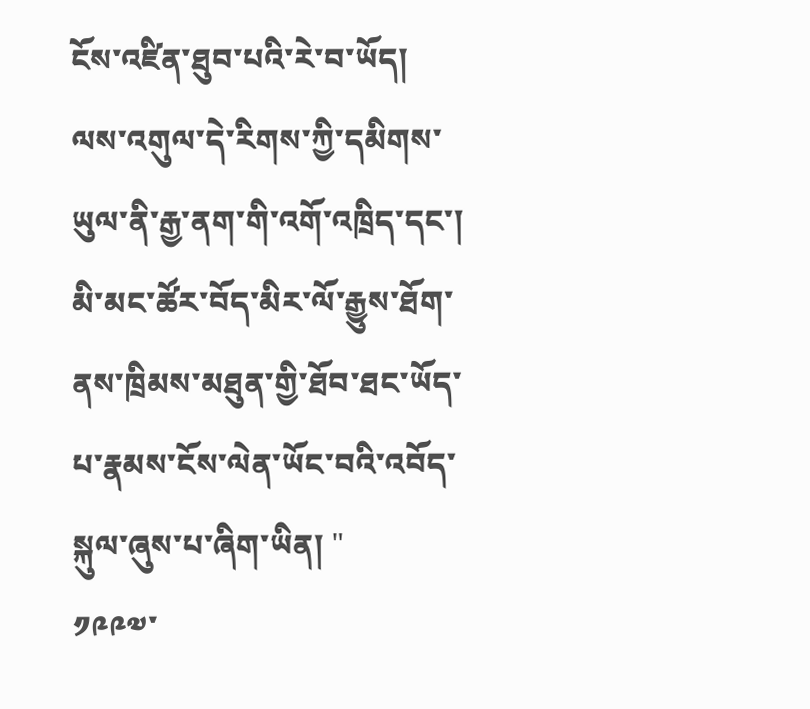ངོས་འཛིན་ཐུབ་པའི་རེ་བ་ཡོད། ལས་འགུལ་དེ་རིགས་ཀྱི་དམིགས་ཡུལ་ནི་རྒྱ་ནག་གི་འགོ་འཁྲིད་དང་། མི་མང་ཚོར་བོད་མིར་ལོ་རྒྱུས་ཐོག་ནས་ཁྲིམས་མཐུན་གྱི་ཐོབ་ཐང་ཡོད་པ་རྣམས་ངོས་ལེན་ཡོང་བའི་འབོད་སྐུལ་ཞུས་པ་ཞིག་ཡིན། "
༡༩༩༧་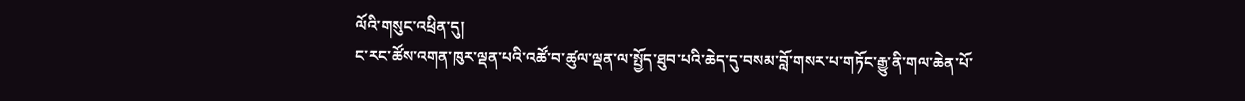ལོའི་གསུང་འཕྲིན་དུ།
ང་རང་ཚོས་འགན་ཁུར་ལྡན་པའི་འཚོ་བ་ཚུལ་ལྡན་ལ་སྤྱོད་ཐུབ་པའི་ཆེད་དུ་བསམ་བློ་གསར་པ་གཏོང་རྒྱུ་ནི་གལ་ཆེན་པོ་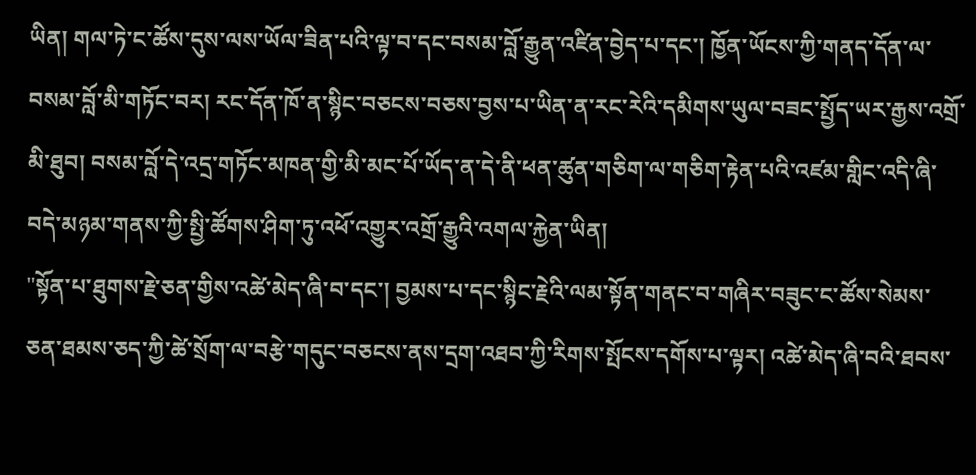ཡིན། གལ་ཏེ་ང་ཚོས་དུས་ལས་ཡོལ་ཟིན་པའི་ལྟ་བ་དང་བསམ་བློ་རྒྱུན་འཛིན་བྱེད་པ་དང་། ཁྱོན་ཡོངས་ཀྱི་གནད་དོན་ལ་བསམ་བློ་མི་གཏོང་བར། རང་དོན་ཁོ་ན་སྙིང་བཅངས་བཅས་བྱས་པ་ཡིན་ན་རང་རེའི་དམིགས་ཡུལ་བཟང་སྤྱོད་ཡར་རྒྱས་འགྲོ་མི་ཐུབ། བསམ་བློ་དེ་འདྲ་གཏོང་མཁན་གྱི་མི་མང་པོ་ཡོད་ན་དེ་ནི་ཕན་ཚུན་གཅིག་ལ་གཅིག་རྟེན་པའི་འཛམ་གླིང་འདི་ཞི་བདེ་མཉམ་གནས་ཀྱི་སྤྱི་ཚོགས་ཤིག་ཏུ་འཕོ་འགྱུར་འགྲོ་རྒྱུའི་འགལ་རྐྱེན་ཡིན།
"སྟོན་པ་ཐུགས་རྗེ་ཅན་གྱིས་འཚེ་མེད་ཞི་བ་དང་། བྱམས་པ་དང་སྙིང་རྗེའི་ལམ་སྟོན་གནང་བ་གཞིར་བཟུང་ང་ཚོས་སེམས་ཅན་ཐམས་ཅད་ཀྱི་ཚེ་སྲོག་ལ་བརྩེ་གདུང་བཅངས་ནས་དྲག་འཐབ་ཀྱི་རིགས་སྤོངས་དགོས་པ་ལྟར། འཚེ་མེད་ཞི་བའི་ཐབས་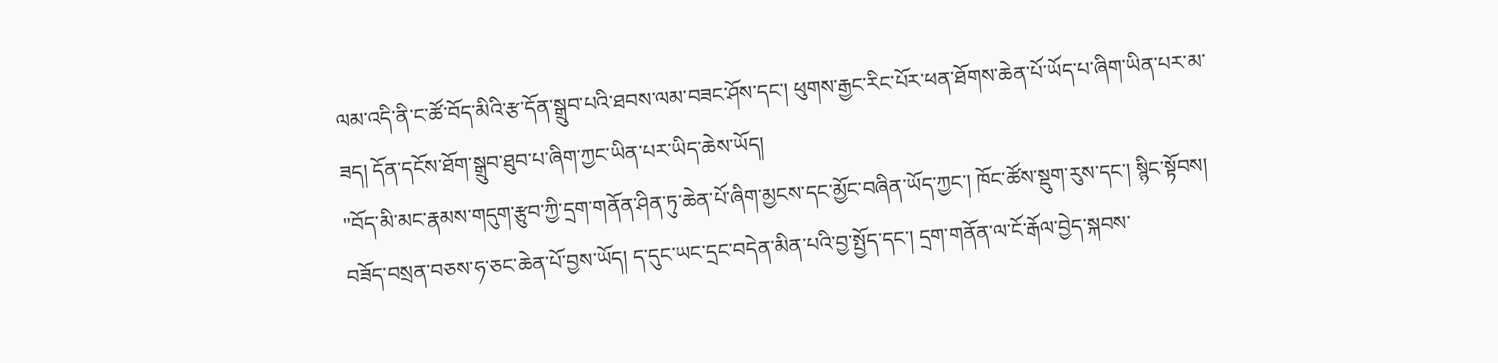ལམ་འདི་ནི་ང་ཚོ་བོད་མིའི་རྩ་དོན་སྒྲུབ་པའི་ཐབས་ལམ་བཟང་ཤོས་དང་། ཕུགས་རྒྱང་རིང་པོར་ཕན་ཐོགས་ཆེན་པོ་ཡོད་པ་ཞིག་ཡིན་པར་མ་ཟད། དོན་དངོས་ཐོག་སྒྲུབ་ཐུབ་པ་ཞིག་ཀྱང་ཡིན་པར་ཡིད་ཆེས་ཡོད།
"བོད་མི་མང་རྣམས་གདུག་རྩུབ་ཀྱི་དྲག་གནོན་ཤིན་ཏུ་ཆེན་པོ་ཞིག་མྱངས་དང་མྱོང་བཞིན་ཡོད་ཀྱང་། ཁོང་ཚོས་སྡུག་རུས་དང་། སྙིང་སྟོབས། བཟོད་བསྲན་བཅས་ཧ་ཅང་ཆེན་པོ་བྱས་ཡོད། ད་དུང་ཡང་དྲང་བདེན་མིན་པའི་བྱ་སྤྱོད་དང་། དྲག་གནོན་ལ་ངོ་རྒོལ་བྱེད་སྐབས་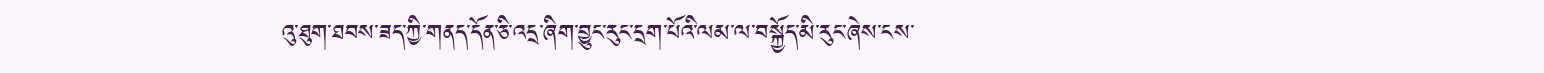འུ་ཐུག་ཐབས་ཟད་ཀྱི་གནད་དོན་ཅི་འདྲ་ཞིག་བྱུང་རུང་དྲག་པོའི་ལམ་ལ་བསྐྱོད་མི་རུང་ཞེས་ངས་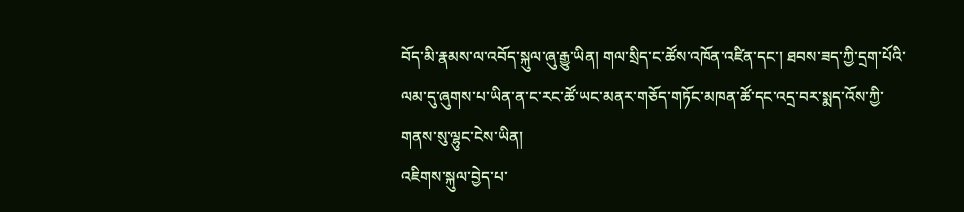བོད་མི་རྣམས་ལ་འབོད་སྐུལ་ཞུ་རྒྱུ་ཡིན། གལ་སྲིད་ང་ཚོས་འཁོན་འཛིན་དང་། ཐབས་ཟད་ཀྱི་དྲག་པོའི་ལམ་དུ་ཞུགས་པ་ཡིན་ན་ང་རང་ཚོ་ཡང་མནར་གཅོད་གཏོང་མཁན་ཚོ་དང་འདྲ་བར་སྨད་འོས་ཀྱི་གནས་སུ་ལྷུང་ངེས་ཡིན།
འཇིགས་སྐུལ་བྱེད་པ་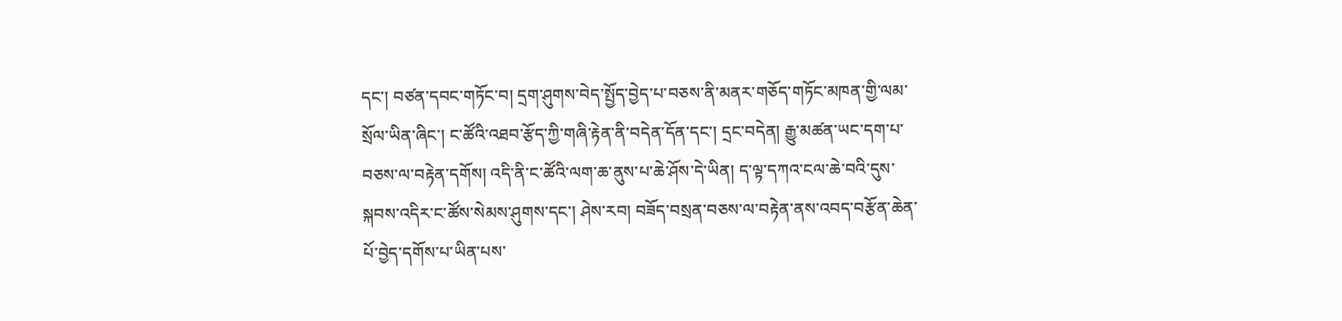དང་། བཙན་དབང་གཏོང་བ། དྲག་ཤུགས་བེད་སྤྱོད་བྱེད་པ་བཅས་ནི་མནར་གཅོད་གཏོང་མཁན་གྱི་ལམ་སྲོལ་ཡིན་ཞིང་། ང་ཚོའི་འཐབ་རྩོད་ཀྱི་གཞི་རྟེན་ནི་བདེན་དོན་དང་། དྲང་བདེན། རྒྱུ་མཚན་ཡང་དག་པ་བཅས་ལ་བརྟེན་དགོས། འདི་ནི་ང་ཚོའི་ལག་ཆ་ནུས་པ་ཆེ་ཤོས་དེ་ཡིན། ད་ལྟ་དཀའ་ངལ་ཆེ་བའི་དུས་སྐབས་འདིར་ང་ཚོས་སེམས་ཤུགས་དང་། ཤེས་རབ། བཟོད་བསྲན་བཅས་ལ་བརྟེན་ནས་འབད་བརྩོན་ཆེན་པོ་བྱེད་དགོས་པ་ཡིན་པས་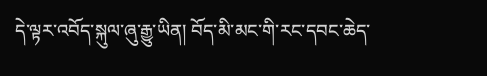དེ་ལྟར་འབོད་སྐུལ་ཞུ་རྒྱུ་ཡིན། བོད་མི་མང་གི་རང་དབང་ཆེད་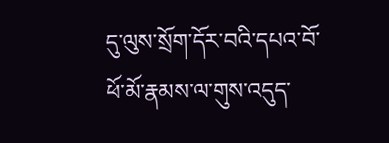དུ་ལུས་སྲོག་དོར་བའི་དཔའ་བོ་ཕོ་མོ་རྣམས་ལ་གུས་འདུད་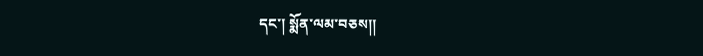དང་། སྨོན་ལམ་བཅས།།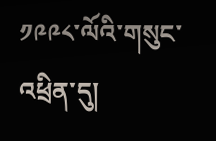༡༩༩༨་ལོའི་གསུང་འཕྲིན་དུ།